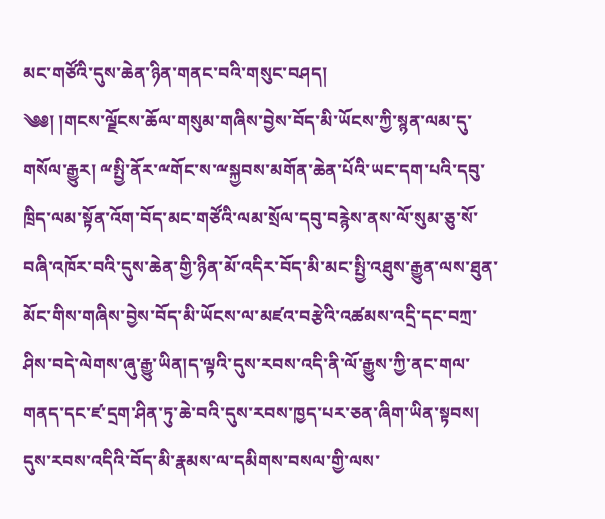མང་གཙོའི་དུས་ཆེན་ཉིན་གནང་བའི་གསུང་བཤད།
༄༅། །གངས་ལྗོངས་ཆོལ་གསུམ་གཞིས་བྱེས་བོད་མི་ཡོངས་ཀྱི་སྙན་ལམ་དུ་གསོལ་རྒྱུར། ྋསྤྱི་ནོར་ྋགོང་ས་ྋསྐྱབས་མགོན་ཆེན་པོའི་ཡང་དག་པའི་དབུ་ཁྲིད་ལམ་སྟོན་འོག་བོད་མང་གཙོའི་ལམ་སྲོལ་དབུ་བརྙེས་ནས་ལོ་སུམ་ཅུ་སོ་བཞི་འཁོར་བའི་དུས་ཆེན་གྱི་ཉིན་མོ་འདིར་བོད་མི་མང་སྤྱི་འཐུས་རྒྱུན་ལས་ཐུན་མོང་གིས་གཞིས་བྱེས་བོད་མི་ཡོངས་ལ་མཛའ་བརྩེའི་འཚམས་འདྲི་དང་བཀྲ་ཤིས་བདེ་ལེགས་ཞུ་རྒྱུ་ཡིན།ད་ལྟའི་དུས་རབས་འདི་ནི་ལོ་རྒྱུས་ཀྱི་ནང་གལ་གནད་དང་ཛ་དྲག་ཤིན་ཏུ་ཆེ་བའི་དུས་རབས་ཁྱད་པར་ཅན་ཞིག་ཡིན་སྟབས། དུས་རབས་འདིའི་བོད་མི་རྣམས་ལ་དམིགས་བསལ་གྱི་ལས་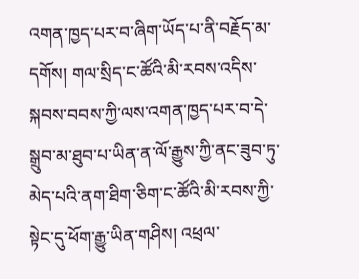འགན་ཁྱད་པར་བ་ཞིག་ཡོད་པ་ནི་བརྗོད་མ་དགོས། གལ་སྲིད་ང་ཚོའི་མི་རབས་འདིས་སྐབས་བབས་ཀྱི་ལས་འགན་ཁྱད་པར་བ་དེ་སྒྲུབ་མ་ཐུབ་པ་ཡིན་ན་ལོ་རྒྱུས་ཀྱི་ནང་ཟུབ་ཏུ་མེད་པའི་ནག་ཐིག་ཅིག་ང་ཚོའི་མི་རབས་ཀྱི་སྟེང་དུ་ཕོག་རྒྱུ་ཡིན་གཤིས། འཕྲལ་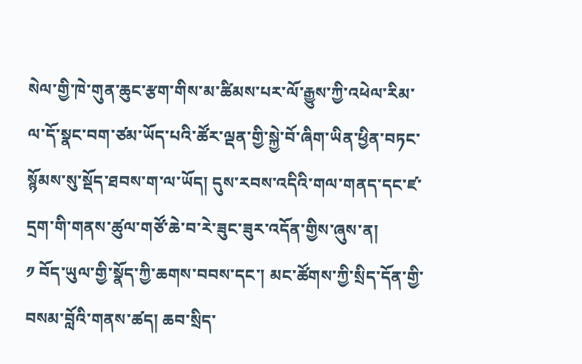སེལ་གྱི་ཁེ་གུན་ཆུང་རྩག་གིས་མ་ཚིམས་པར་ལོ་རྒྱུས་ཀྱི་འཕེལ་རིམ་ལ་དོ་སྣང་བག་ཙམ་ཡོད་པའི་ཚོར་ལྡན་གྱི་སྐྱེ་བོ་ཞིག་ཡིན་ཕྱིན་བཏང་སྙོམས་སུ་སྡོད་ཐབས་ག་ལ་ཡོད། དུས་རབས་འདིའི་གལ་གནད་དང་ཛ་དྲག་གི་གནས་ཚུལ་གཙོ་ཆེ་བ་རེ་ཟུང་ཟུར་འདོན་གྱིས་ཞུས་ན།
༡ བོད་ཡུལ་གྱི་སྣོད་ཀྱི་ཆགས་བབས་དང་། མང་ཚོགས་ཀྱི་སྲིད་དོན་གྱི་བསམ་བློའི་གནས་ཚད། ཆབ་སྲིད་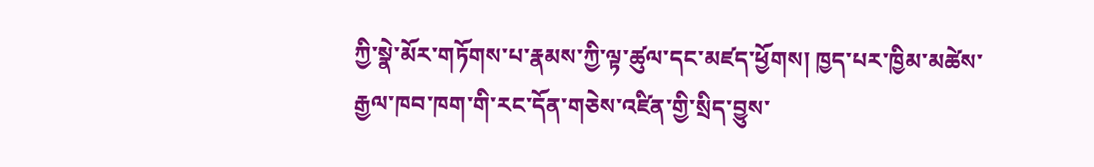ཀྱི་སྣེ་མོར་གཏོགས་པ་རྣམས་ཀྱི་ལྟ་ཚུལ་དང་མཛད་ཕྱོགས། ཁྱད་པར་ཁྱིམ་མཚེས་རྒྱལ་ཁབ་ཁག་གི་རང་དོན་གཅེས་འཛིན་གྱི་སྲིད་བྱུས་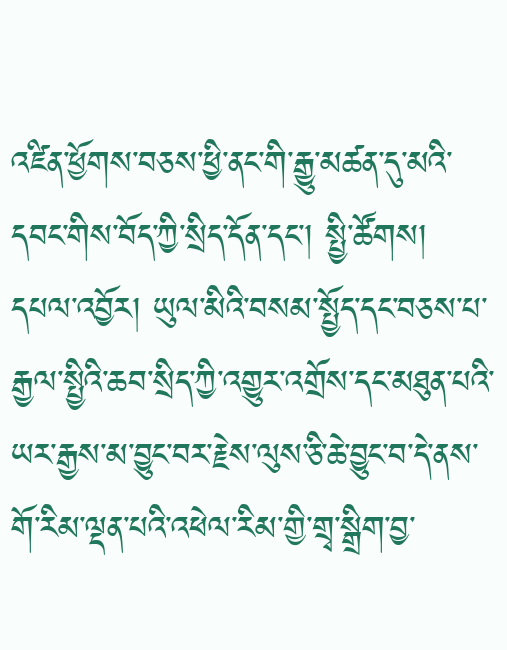འཛིན་ཕྱོགས་བཅས་ཕྱི་ནང་གི་རྒྱུ་མཚན་དུ་མའི་དབང་གིས་བོད་ཀྱི་སྲིད་དོན་དང་། སྤྱི་ཚོགས། དཔལ་འབྱོར། ཡུལ་མིའི་བསམ་སྤྱོད་དང་བཅས་པ་རྒྱལ་སྤྱིའི་ཆབ་སྲིད་ཀྱི་འགྱུར་འགྲོས་དང་མཐུན་པའི་ཡར་རྒྱས་མ་བྱུང་བར་རྗེས་ལུས་ཅི་ཆེ་བྱུང་བ་དེ་ནས་གོ་རིམ་ལྡན་པའི་འཕེལ་རིམ་གྱི་གྲྭ་སྒྲིག་བྱ་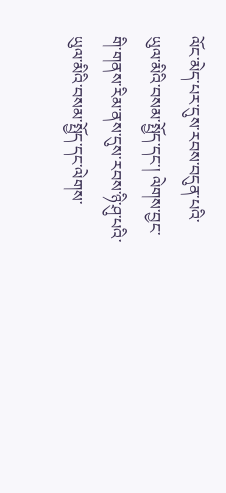ལོང་མེད་པར་དུས་རབས་བདུན་པའི་ཡུལ་མིའི་བསམ་སྤྱོད་དང་། ལེགས་བྱང་གི་གནས་རིམ་ནས་དུས་རབས་ཉི་ཤུ་པའི་ཡུལ་མིའི་བསམ་སྤྱོད་དང་ལེགས་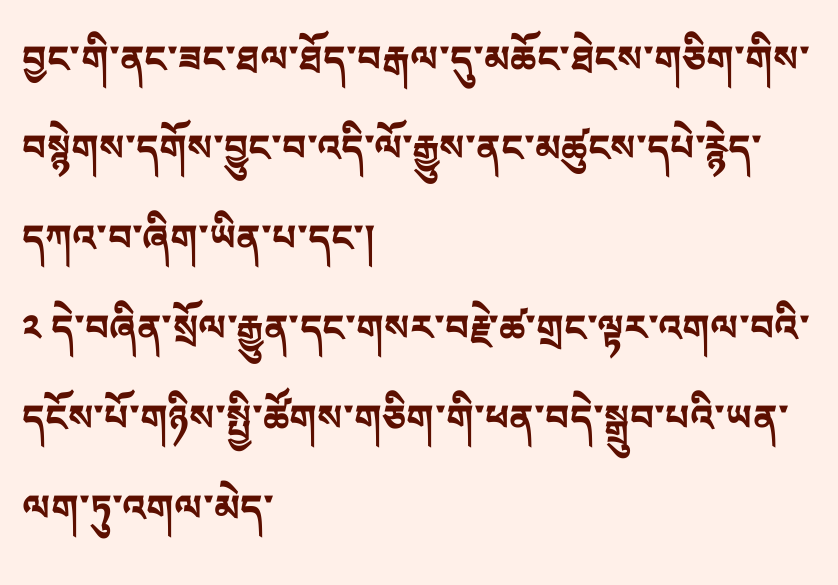བྱང་གི་ནང་ཟང་ཐལ་ཐོད་བརྒལ་དུ་མཆོང་ཐེངས་གཅིག་གིས་བསྙེགས་དགོས་བྱུང་བ་འདི་ལོ་རྒྱུས་ནང་མཚུངས་དཔེ་རྙེད་དཀའ་བ་ཞིག་ཡིན་པ་དང་།
༢ དེ་བཞིན་སྲོལ་རྒྱུན་དང་གསར་བརྗེ་ཚ་གྲང་ལྟར་འགལ་བའི་དངོས་པོ་གཉིས་སྤྱི་ཚོགས་གཅིག་གི་ཕན་བདེ་སྒྲུབ་པའི་ཡན་ལག་ཏུ་འགལ་མེད་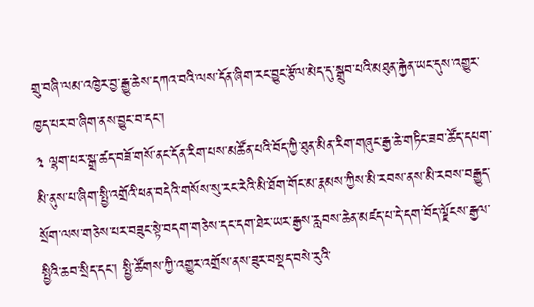གྲུ་བཞི་ལམ་འཁྱེར་བྱ་རྒྱུ་ཆེས་དཀའ་བའི་ལས་དོན་ཞིག་རང་བྱུང་རྩོལ་མེད་དུ་སྒྲུབ་པའི་མཐུན་རྐྱེན་ཡང་དུས་འགྱུར་ཁྱད་པར་བ་ཞིག་ནས་བྱུང་བ་དང་།
༣ ལྷག་པར་སྒྲ་ཚད་བཟོ་གསོ་ནང་དོན་རིག་པས་མཚོན་པའི་བོད་ཀྱི་ཐུན་མིན་རིག་གཞུང་རྒྱ་ཆེ་གཏིང་ཟབ་ཚོད་དཔག་མི་ནུས་པ་ཞིག་སྤྱི་འགྲོའི་ཕན་བདེའི་གསོས་སུ་རང་རེའི་མི་ཐོག་གོང་མ་རྣམས་ཀྱིས་མི་རབས་ནས་མི་རབས་བརྒྱུད་སྲོག་ལས་གཅེས་པར་བཟུང་སྟེ་བདག་གཅེས་དང་དག་ཐེར་ཡར་རྒྱས་རླབས་ཆེན་མཛད་པ་དེ་དག་བོད་ལྗོངས་རྒྱལ་སྤྱིའི་ཆབ་སྲིད་དང་། སྤྱི་ཚོགས་ཀྱི་འགྱུར་འགྲོས་ནས་ཟུར་བསྡད་བསེ་རུའི་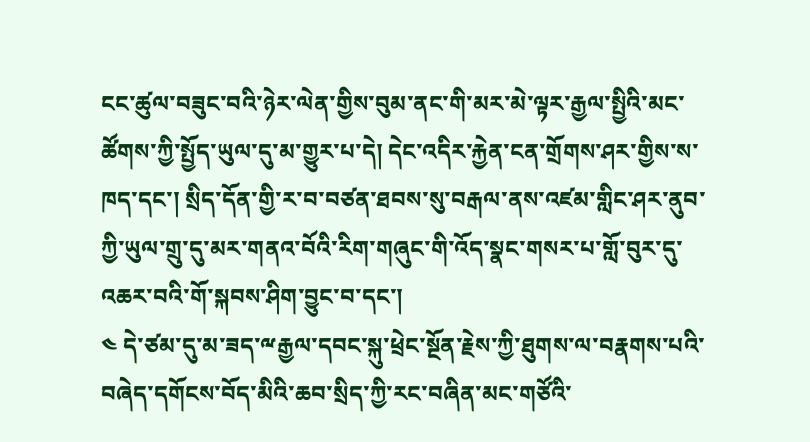ངང་ཚུལ་བཟུང་བའི་ཉེར་ལེན་གྱིས་བུམ་ནང་གི་མར་མེ་ལྟར་རྒྱལ་སྤྱིའི་མང་ཚོགས་ཀྱི་སྤྱོད་ཡུལ་དུ་མ་གྱུར་པ་དེ། དེང་འདིར་རྐྱེན་ངན་གྲོགས་ཤར་གྱིས་ས་ཁད་དང་། སྲིད་དོན་གྱི་ར་བ་བཙན་ཐབས་སུ་བརྒལ་ནས་འཛམ་གླིང་ཤར་ནུབ་ཀྱི་ཡུལ་གྲུ་དུ་མར་གནའ་བོའི་རིག་གཞུང་གི་འོད་སྣང་གསར་པ་གློ་བུར་དུ་འཆར་བའི་གོ་སྐབས་ཤིག་བྱུང་བ་དང་།
༤ དེ་ཙམ་དུ་མ་ཟད་ྋརྒྱལ་དབང་སྐུ་ཕྲེང་སྔོན་རྗེས་ཀྱི་ཐུགས་ལ་བརྣགས་པའི་བཞེད་དགོངས་བོད་མིའི་ཆབ་སྲིད་ཀྱི་རང་བཞིན་མང་གཙོའི་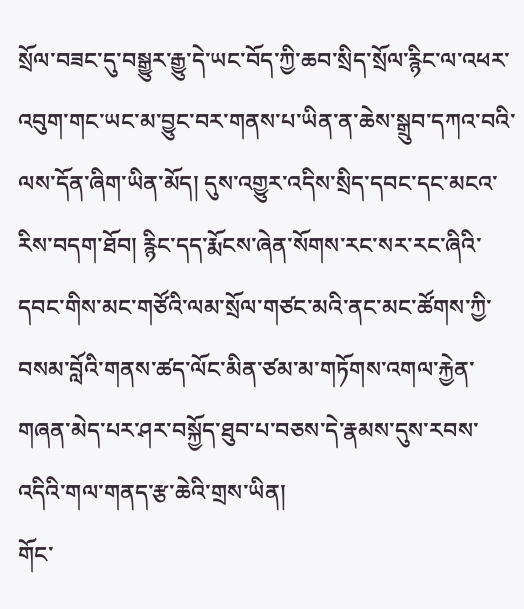སྲོལ་བཟང་དུ་བསྒྱུར་རྒྱུ་དེ་ཡང་བོད་ཀྱི་ཆབ་སྲིད་སྲོལ་རྙིང་ལ་འཕར་འབུག་གང་ཡང་མ་བྱུང་བར་གནས་པ་ཡིན་ན་ཆེས་སྒྲུབ་དཀའ་བའི་ལས་དོན་ཞིག་ཡིན་མོད། དུས་འགྱུར་འདིས་སྲིད་དབང་དང་མངའ་རིས་བདག་ཐོབ། རྙིང་དད་རྨོངས་ཞེན་སོགས་རང་སར་རང་ཞིའི་དབང་གིས་མང་གཙོའི་ལམ་སྲོལ་གཙང་མའི་ནང་མང་ཚོགས་ཀྱི་བསམ་བློའི་གནས་ཚད་ལོང་མིན་ཙམ་མ་གཏོགས་འགལ་རྐྱེན་གཞན་མེད་པར་ཤར་བསྐྱོད་ཐུབ་པ་བཅས་དེ་རྣམས་དུས་རབས་འདིའི་གལ་གནད་རྩ་ཆེའི་གྲས་ཡིན།
གོང་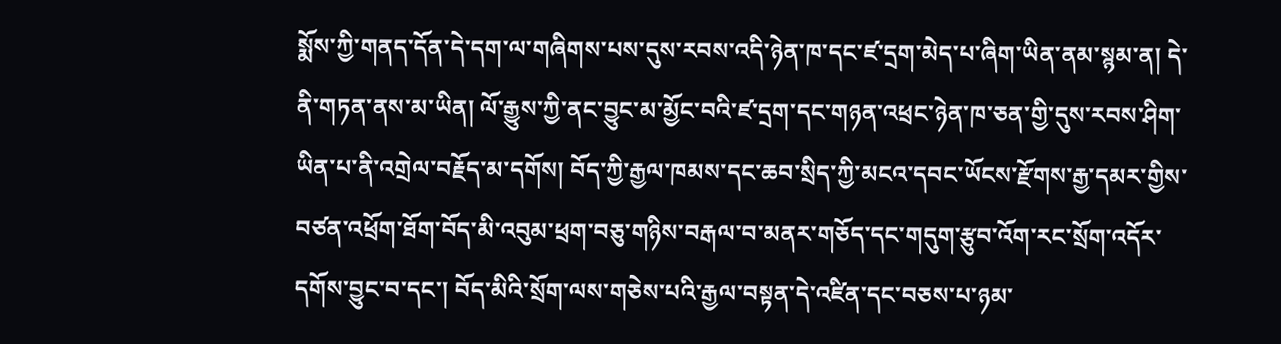སྨོས་ཀྱི་གནད་དོན་དེ་དག་ལ་གཞིགས་པས་དུས་རབས་འདི་ཉེན་ཁ་དང་ཛ་དྲག་མེད་པ་ཞིག་ཡིན་ནམ་སྙམ་ན། དེ་ནི་གཏན་ནས་མ་ཡིན། ལོ་རྒྱུས་ཀྱི་ནང་བྱུང་མ་མྱོང་བའི་ཛ་དྲག་དང་གཉན་འཕྲང་ཉེན་ཁ་ཅན་གྱི་དུས་རབས་ཤིག་ཡིན་པ་ནི་འགྲེལ་བརྗོད་མ་དགོས། བོད་ཀྱི་རྒྱལ་ཁམས་དང་ཆབ་སྲིད་ཀྱི་མངའ་དབང་ཡོངས་རྫོགས་རྒྱ་དམར་གྱིས་བཙན་འཕྲོག་ཐོག་བོད་མི་འབུམ་ཕྲག་བཅུ་གཉིས་བརྒལ་བ་མནར་གཅོད་དང་གདུག་རྩུབ་འོག་རང་སྲོག་འདོར་དགོས་བྱུང་བ་དང་། བོད་མིའི་སྲོག་ལས་གཅེས་པའི་རྒྱལ་བསྟན་དེ་འཛིན་དང་བཅས་པ་ཉམ་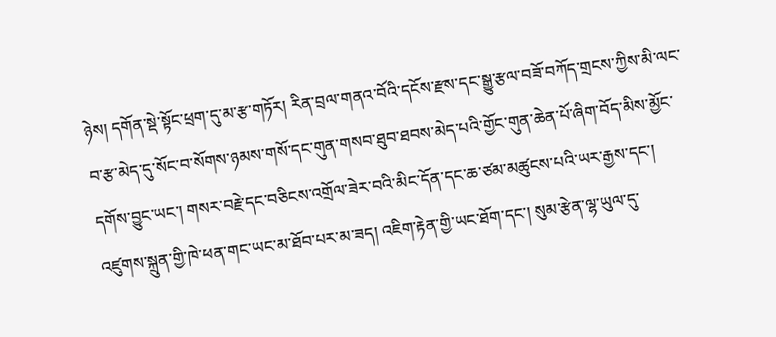ཉེས། དགོན་སྡེ་སྟོང་ཕྲག་དུ་མ་རྩ་གཏོར། རིན་བྲལ་གནའ་བོའི་དངོས་རྫས་དང་སྒྱུ་རྩལ་བཟོ་བཀོད་གྲངས་ཀྱིས་མི་ལང་བ་རྩ་མེད་དུ་སོང་བ་སོགས་ཉམས་གསོ་དང་གུན་གསབ་ཐུབ་ཐབས་མེད་པའི་གྱོང་གུན་ཆེན་པོ་ཞིག་བོད་མིས་མྱོང་དགོས་བྱུང་ཡང་། གསར་བརྗེ་དང་བཅིངས་འགྲོལ་ཟེར་བའི་མིང་དོན་དང་ཆ་ཙམ་མཚུངས་པའི་ཡར་རྒྱས་དང་། འཛུགས་སྐྲུན་གྱི་ཁེ་ཕན་གང་ཡང་མ་ཐོབ་པར་མ་ཟད། འཇིག་རྟེན་གྱི་ཡང་ཐོག་དང་། སུམ་རྩེན་ལྷ་ཡུལ་དུ་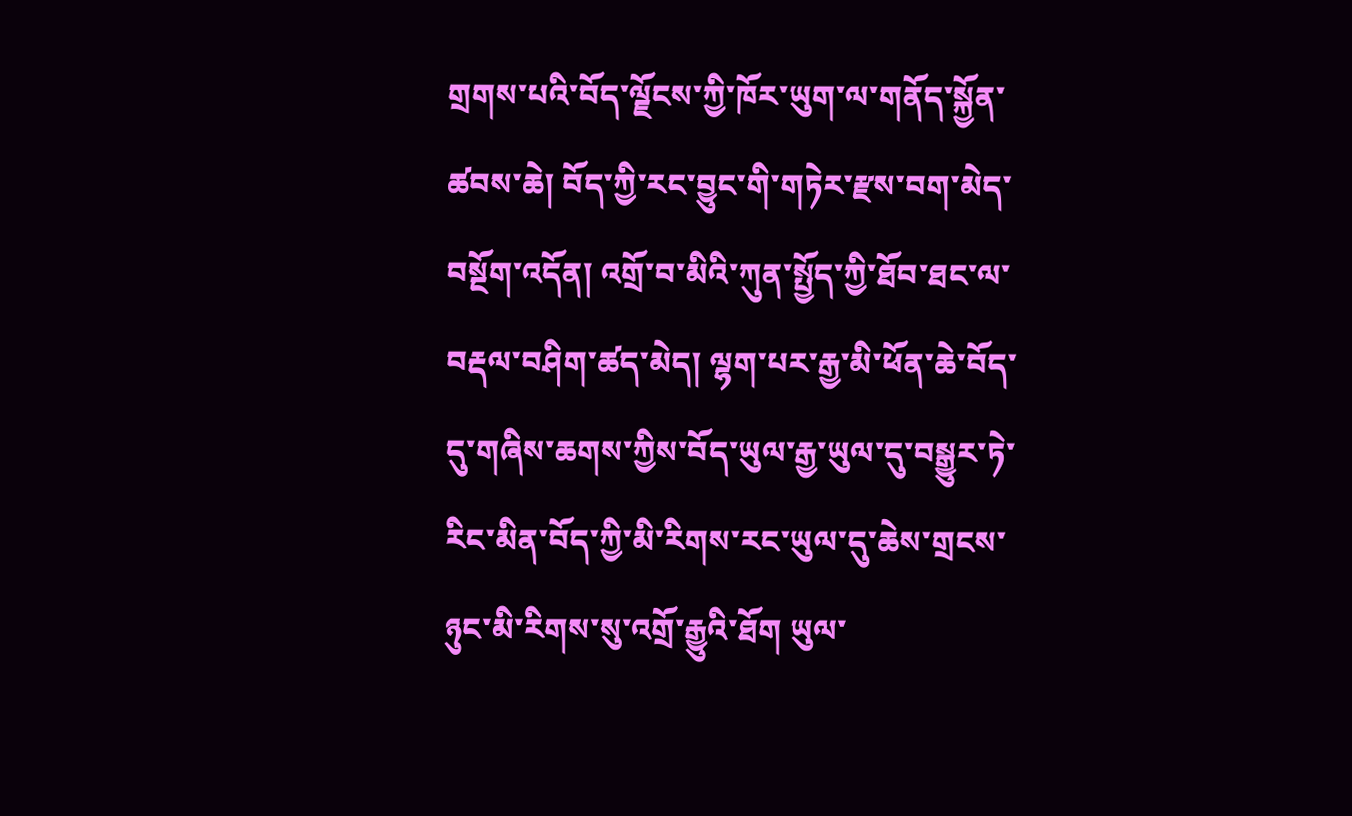གྲགས་པའི་བོད་ལྗོངས་ཀྱི་ཁོར་ཡུག་ལ་གནོད་སྐྱོན་ཚབས་ཆེ། བོད་ཀྱི་རང་བྱུང་གི་གཏེར་རྫས་བག་མེད་བསྔོག་འདོན། འགྲོ་བ་མིའི་ཀུན་སྤྱོད་ཀྱི་ཐོབ་ཐང་ལ་བརྡལ་བཤིག་ཚད་མེད། ལྷག་པར་རྒྱ་མི་ཕོན་ཆེ་བོད་དུ་གཞིས་ཆགས་ཀྱིས་བོད་ཡུལ་རྒྱ་ཡུལ་དུ་བསྒྱུར་ཏེ་རིང་མིན་བོད་ཀྱི་མི་རིགས་རང་ཡུལ་དུ་ཆེས་གྲངས་ཉུང་མི་རིགས་སུ་འགྲོ་རྒྱུའི་ཐོག ཡུལ་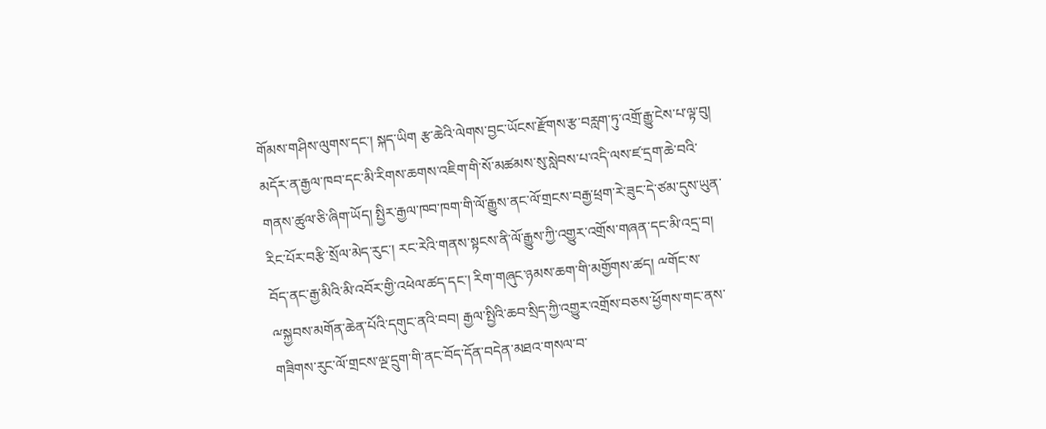གོམས་གཤིས་ལུགས་དང་། སྐད་ཡིག རྩ་ཆེའི་ལེགས་བྱང་ཡོངས་རྫོགས་རྩ་བརླག་ཏུ་འགྲོ་རྒྱུ་ངེས་པ་ལྟ་བུ། མདོར་ན་རྒྱལ་ཁབ་དང་མི་རིགས་ཆགས་འཇིག་གི་སོ་མཚམས་སུ་སླེབས་པ་འདི་ལས་ཛ་དྲག་ཆེ་བའི་གནས་ཚུལ་ཅི་ཞིག་ཡོད། སྤྱིར་རྒྱལ་ཁབ་ཁག་གི་ལོ་རྒྱུས་ནང་ལོ་གྲངས་བརྒྱ་ཕྲག་རེ་ཟུང་དེ་ཙམ་དུས་ཡུན་རིང་པོར་བརྩི་སྲོལ་མེད་རུང་། རང་རེའི་གནས་སྟངས་ནི་ལོ་རྒྱུས་ཀྱི་འགྱུར་འགྲོས་གཞན་དང་མི་འདྲ་བ། བོད་ནང་རྒྱ་མིའི་མི་འབོར་གྱི་འཕེལ་ཚད་དང་། རིག་གཞུང་ཉམས་ཆག་གི་མགྱོགས་ཚད། ྋགོང་ས་ྋསྐྱབས་མགོན་ཆེན་པོའི་དགུང་ནའི་བབ། རྒྱལ་སྤྱིའི་ཆབ་སྲིད་ཀྱི་འགྱུར་འགྲོས་བཅས་ཕྱོགས་གང་ནས་གཟིགས་རུང་ལོ་གྲངས་ལྔ་དྲུག་གི་ནང་བོད་དོན་བདེན་མཐའ་གསལ་བ་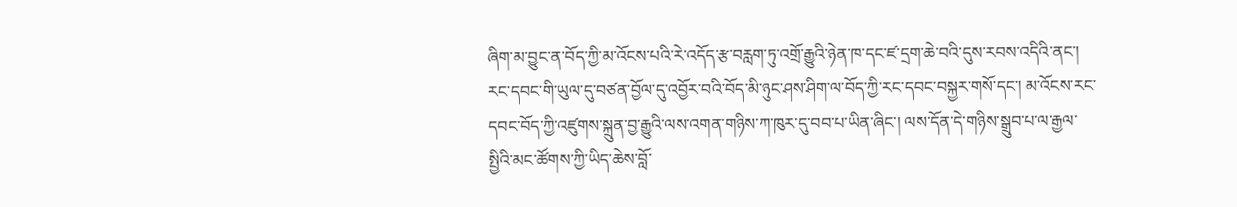ཞིག་མ་བྱུང་ན་བོད་ཀྱི་མ་འོངས་པའི་རེ་འདོད་རྩ་བརླག་ཏུ་འགྲོ་རྒྱུའི་ཉེན་ཁ་དང་ཛ་དྲག་ཆེ་བའི་དུས་རབས་འདིའི་ནང་། རང་དབང་གི་ཡུལ་དུ་བཙན་བྱོལ་དུ་འབྱོར་བའི་བོད་མི་ཉུང་ཤས་ཤིག་ལ་བོད་ཀྱི་རང་དབང་བསྐྱར་གསོ་དང་། མ་འོངས་རང་དབང་བོད་ཀྱི་འཛུགས་སྐྲུན་བྱ་རྒྱུའི་ལས་འགན་གཉིས་ཀ་ཁུར་དུ་བབ་པ་ཡིན་ཞིང་། ལས་དོན་དེ་གཉིས་སྒྲུབ་པ་ལ་རྒྱལ་སྤྱིའི་མང་ཚོགས་ཀྱི་ཡིད་ཆེས་བློ་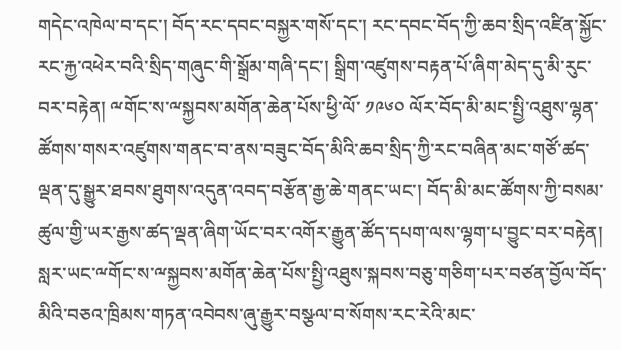གདེང་འཁེལ་བ་དང་། བོད་རང་དབང་བསྐྱར་གསོ་དང་། རང་དབང་བོད་ཀྱི་ཆབ་སྲིད་འཛིན་སྐྱོང་རང་རྐྱ་འཕེར་བའི་སྲིད་གཞུང་གི་སྒྲོམ་གཞི་དང་། སྒྲིག་འཛུགས་བརྟན་པོ་ཞིག་མེད་དུ་མི་རུང་བར་བརྟེན། ྋགོང་ས་ྋསྐྱབས་མགོན་ཆེན་པོས་ཕྱི་ལོ་ ༡༩༦༠ ལོར་བོད་མི་མང་སྤྱི་འཐུས་ལྷན་ཚོགས་གསར་འཛུགས་གནང་བ་ནས་བཟུང་བོད་མིའི་ཆབ་སྲིད་ཀྱི་རང་བཞིན་མང་གཙོ་ཚད་ལྡན་དུ་སྒྱུར་ཐབས་ཐུགས་འདུན་འབད་བརྩོན་རྒྱ་ཆེ་གནང་ཡང་། བོད་མི་མང་ཚོགས་ཀྱི་བསམ་ཚུལ་གྱི་ཡར་རྒྱས་ཚད་ལྡན་ཞིག་ཡོང་བར་འགོར་རྒྱུན་ཚོད་དཔག་ལས་ལྷག་པ་བྱུང་བར་བརྟེན། སླར་ཡང་ྋགོང་ས་ྋསྐྱབས་མགོན་ཆེན་པོས་སྤྱི་འཐུས་སྐབས་བཅུ་གཅིག་པར་བཙན་བྱོལ་བོད་མིའི་བཅའ་ཁྲིམས་གཏན་འབེབས་ཞུ་རྒྱུར་བསྩལ་བ་སོགས་རང་རེའི་མང་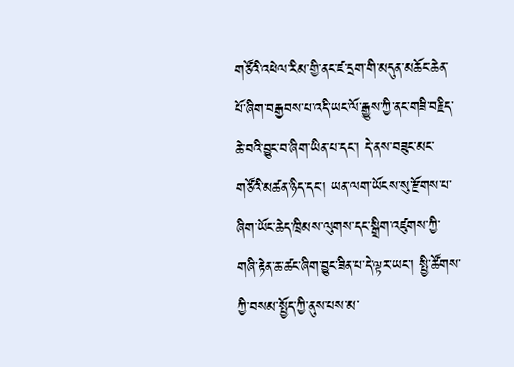གཙོའི་འཕེལ་རིམ་གྱི་ནང་ཛ་དྲག་གི་མདུན་མཆོང་ཆེན་པོ་ཞིག་བརྒྱབས་པ་འདི་ཡང་ལོ་རྒྱུས་ཀྱི་ནང་གཟི་བརྗིད་ཆེ་བའི་བྱུང་བ་ཞིག་ཡིན་པ་དང་། དེ་ནས་བཟུང་མང་གཙོའི་མཚན་ཉིད་དང་། ཡན་ལག་ཡོངས་སུ་རྫོགས་པ་ཞིག་ཡོང་ཆེད་ཁྲིམས་ལུགས་དང་སྒྲིག་འཛུགས་ཀྱི་གཞི་རྟེན་ཆ་ཚང་ཞིག་བྱུང་ཟིན་པ་དེ་ལྟར་ཡང་། སྤྱི་ཚོགས་ཀྱི་བསམ་སྤྱོད་ཀྱི་ནུས་པས་མ་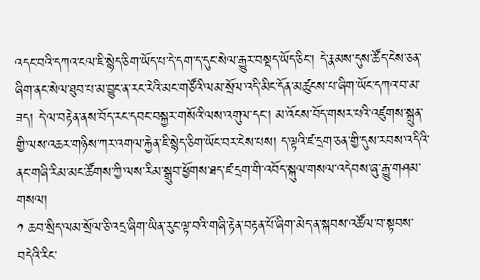འདང་བའི་དཀའ་ངལ་ཇི་སྙེད་ཅིག་ཡོད་པ་དེ་དག་ད་དུང་སེལ་རྒྱུར་བསྡད་ཡོད་ཅིང་། དེ་རྣམས་དུས་ཚོད་ངེས་ཅན་ཞིག་ནང་སེལ་ཐུབ་པ་མ་བྱུང་ན་རང་རེའི་མང་གཙོའི་ལམ་སྲོལ་འདི་མིང་དོན་མཚུངས་པ་ཞིག་ཡོང་དཀའ་བ་མ་ཟད། དེ་ལ་བརྟེན་ནས་བོད་རང་དབང་བསྐྱར་གསོའི་ལས་འགུལ་དང་། མ་འོངས་བོད་གསར་པའི་འཛུགས་སྐྲུན་གྱི་ལས་འཆར་གཉིས་ཀར་འགལ་རྐྱེན་ཇི་སྙེད་ཅིག་ཡོང་བར་ངེས་པས། ད་ལྟའི་ཛ་དྲག་ཅན་གྱི་དུས་རབས་འདིའི་ནང་གཞི་རིམ་མང་ཚོགས་ཀྱི་ལས་རིམ་སྒྲུབ་ཕྱོགས་ཐད་ཛ་དྲག་གི་འབོད་སྐུལ་གསལ་འདེབས་ཞུ་རྒྱུ་གཤམ་གསལ།
༡ ཆབ་སྲིད་ལམ་སྲོལ་ཅི་འདྲ་ཞིག་ཡིན་རུང་ལྟ་བའི་གཞི་རྟེན་བརྟན་པོ་ཞིག་མེད་ན་སྐབས་འཚོལ་བ་སྟབས་བདེའི་རིང་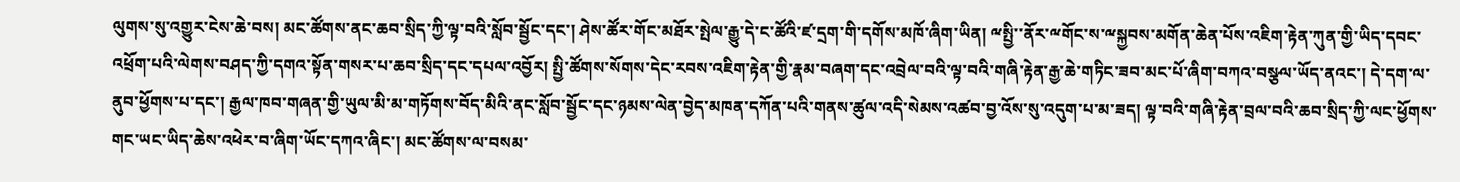ལུགས་སུ་འགྱུར་ངེས་ཆེ་བས། མང་ཚོགས་ནང་ཆབ་སྲིད་ཀྱི་ལྟ་བའི་སློབ་སྦྱོང་དང་། ཤེས་ཚོར་གོང་མཐོར་སྤེལ་རྒྱུ་དེ་ང་ཚོའི་ཛ་དྲག་གི་དགོས་མཁོ་ཞིག་ཡིན། ྋསྤྱི་་ནོར་ྋགོང་ས་ྋསྐྱབས་མགོན་ཆེན་པོས་འཇིག་རྟེན་ཀུན་གྱི་ཡིད་དབང་འཕྲོག་པའི་ལེགས་བཤད་ཀྱི་དགའ་སྟོན་གསར་པ་ཆབ་སྲིད་དང་དཔལ་འབྱོར། སྤྱི་ཚོགས་སོགས་དེང་རབས་འཇིག་རྟེན་གྱི་རྣམ་བཞག་དང་འབྲེལ་བའི་ལྟ་བའི་གཞི་རྟེན་རྒྱ་ཆེ་གཏིང་ཟབ་མང་པོ་ཞིག་བཀའ་བསྩལ་ཡོད་ནའང་། དེ་དག་ལ་ནུབ་ཕྱོགས་པ་དང་། རྒྱལ་ཁབ་གཞན་གྱི་ཡུལ་མི་མ་གཏོགས་བོད་མིའི་ནང་སློབ་སྦྱོང་དང་ཉམས་ལེན་བྱེད་མཁན་དཀོན་པའི་གནས་ཚུལ་འདི་སེམས་འཚབ་བྱ་འོས་སུ་འདུག་པ་མ་ཟད། ལྟ་བའི་གཞི་རྟེན་བྲལ་བའི་ཆབ་སྲིད་ཀྱི་ལང་ཕྱོགས་གང་ཡང་ཡིད་ཆེས་འཕེར་བ་ཞིག་ཡོང་དཀའ་ཞིང་། མང་ཚོགས་ལ་བསམ་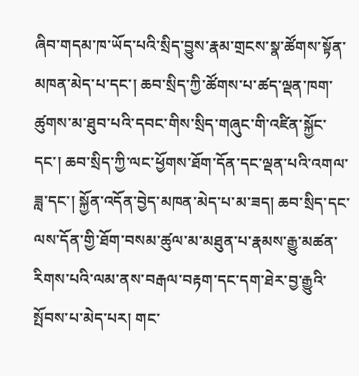ཞིབ་གདམ་ཁ་ཡོད་པའི་སྲིད་བྱུས་རྣམ་གྲངས་སྣ་ཚོགས་སྟོན་མཁན་མེད་པ་དང་། ཆབ་སྲིད་ཀྱི་ཚོགས་པ་ཚད་ལྡན་ཁག་ཚུགས་མ་ཐུབ་པའི་དབང་གིས་སྲིད་གཞུང་གི་འཛིན་སྐྱོང་དང་། ཆབ་སྲིད་ཀྱི་ལང་ཕྱོགས་ཐོག་དོན་དང་ལྡན་པའི་འགལ་ཟླ་དང་། སྐྱོན་འདོན་བྱེད་མཁན་མེད་པ་མ་ཟད། ཆབ་སྲིད་དང་ལས་དོན་གྱི་ཐོག་བསམ་ཚུལ་མ་མཐུན་པ་རྣམས་རྒྱུ་མཚན་རིགས་པའི་ལམ་ནས་བརྒལ་བརྟག་དང་དག་ཐེར་བྱ་རྒྱུའི་སྤོབས་པ་མེད་པར། གང་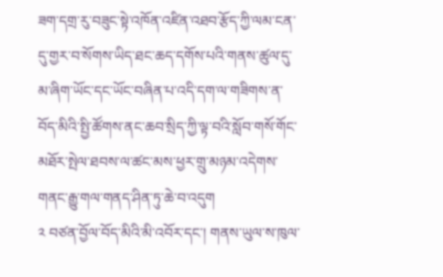ཟག་དགྲ་རུ་བཟུང་སྟེ་འཁོན་འཛིན་འཐབ་རྩོད་ཀྱི་ལམ་ངན་དུ་གྱར་བ་སོགས་ཡིད་ཐང་ཆད་དགོས་པའི་གནས་ཚུལ་དུ་མ་ཞིག་ཡོང་དང་ཡོང་བཞིན་པ་འདི་དག་ལ་གཟིགས་ན་བོད་མིའི་སྤྱི་ཚོགས་ནང་ཆབ་སྲིད་ཀྱི་ལྟ་བའི་སློབ་གསོ་གོང་མཐོར་སྤེལ་ཐབས་ལ་ཚང་མས་ཕྱར་གྲུ་མཉམ་འདེགས་གནང་རྒྱུ་གལ་གནད་ཤིན་ཏུ་ཆེ་བ་འདུག
༢ བཙན་བྱོལ་བོད་མིའི་མི་འབོར་དང་། གནས་ཡུལ་ས་ཁུལ་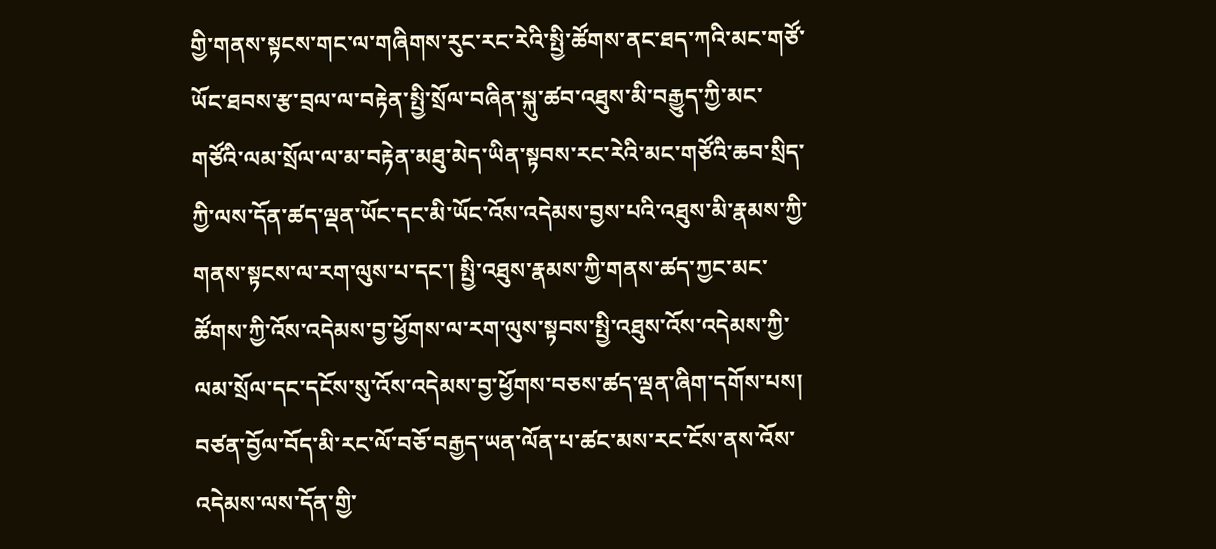གྱི་གནས་སྟངས་གང་ལ་གཞིགས་རུང་རང་རེའི་སྤྱི་ཚོགས་ནང་ཐད་ཀའི་མང་གཙོ་ཡོང་ཐབས་རྩ་བྲལ་ལ་བརྟེན་སྤྱི་སྲོལ་བཞིན་སྐུ་ཚབ་འཐུས་མི་བརྒྱུད་ཀྱི་མང་གཙོའི་ལམ་སྲོལ་ལ་མ་བརྟེན་མཐུ་མེད་ཡིན་སྟབས་རང་རེའི་མང་གཙོའི་ཆབ་སྲིད་ཀྱི་ལས་དོན་ཚད་ལྡན་ཡོང་དང་མི་ཡོང་འོས་འདེམས་བྱས་པའི་འཐུས་མི་རྣམས་ཀྱི་གནས་སྟངས་ལ་རག་ལུས་པ་དང་། སྤྱི་འཐུས་རྣམས་ཀྱི་གནས་ཚད་ཀྱང་མང་ཚོགས་ཀྱི་འོས་འདེམས་བྱ་ཕྱོགས་ལ་རག་ལུས་སྟབས་སྤྱི་འཐུས་འོས་འདེམས་ཀྱི་ལམ་སྲོལ་དང་དངོས་སུ་འོས་འདེམས་བྱ་ཕྱོགས་བཅས་ཚད་ལྡན་ཞིག་དགོས་པས། བཙན་བྱོལ་བོད་མི་རང་ལོ་བཅོ་བརྒྱད་ཡན་ལོན་པ་ཚང་མས་རང་ངོས་ནས་འོས་འདེམས་ལས་དོན་གྱི་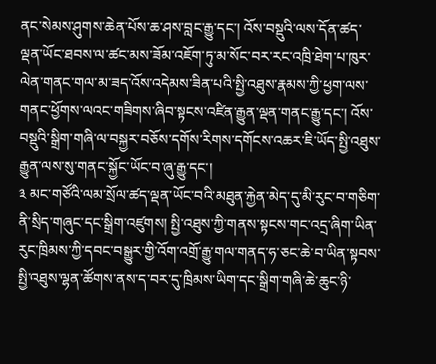ནང་སེམས་ཤུགས་ཆེན་པོས་ཆ་ཤས་བླང་རྒྱུ་དང་། འོས་བསྡུའི་ལས་དོན་ཚད་ལྡན་ཡོང་ཐབས་ལ་ཚང་མས་ཟོམ་འཇོག་ཏུ་མ་སོང་བར་རང་འཁྲི་ཐེག་པ་ཁུར་ལེན་གནང་གལ་མ་ཟད་འོས་འདེམས་ཟིན་པའི་སྤྱི་འཐུས་རྣམས་ཀྱི་ཕྱག་ལས་གནང་ཕྱོགས་ལའང་གཟིགས་ཞིབ་སྟངས་འཛིན་རྒྱུན་ལྡན་གནང་རྒྱུ་དང་། འོས་བསྡུའི་སྒྲིག་གཞི་ལ་བསྐྱར་བཅོས་དགོས་རིགས་དགོངས་འཆར་ཇི་ཡོད་སྤྱི་འཐུས་རྒྱུན་ལས་སུ་གནང་སྐྱོང་ཡོང་བ་ཞུ་རྒྱུ་དང་།
༣ མང་གཙོའི་ལམ་སྲོལ་ཚད་ལྡན་ཡོང་བའི་མཐུན་རྐྱེན་མེད་དུ་མི་རུང་བ་གཅིག་ནི་སྲིད་གཞུང་དང་སྒྲིག་འཛུགས། སྤྱི་འཐུས་ཀྱི་གནས་སྟངས་གང་འདྲ་ཞིག་ཡིན་རུང་ཁྲིམས་ཀྱི་དབང་བསྒྱུར་གྱི་འོག་འགྲོ་རྒྱུ་གལ་གནད་ཧ་ཅང་ཆེ་བ་ཡིན་སྟབས་སྤྱི་འཐུས་ལྷན་ཚོགས་ནས་ད་བར་དུ་ཁྲིམས་ཡིག་དང་སྒྲིག་གཞི་ཆེ་ཆུང་ཉི་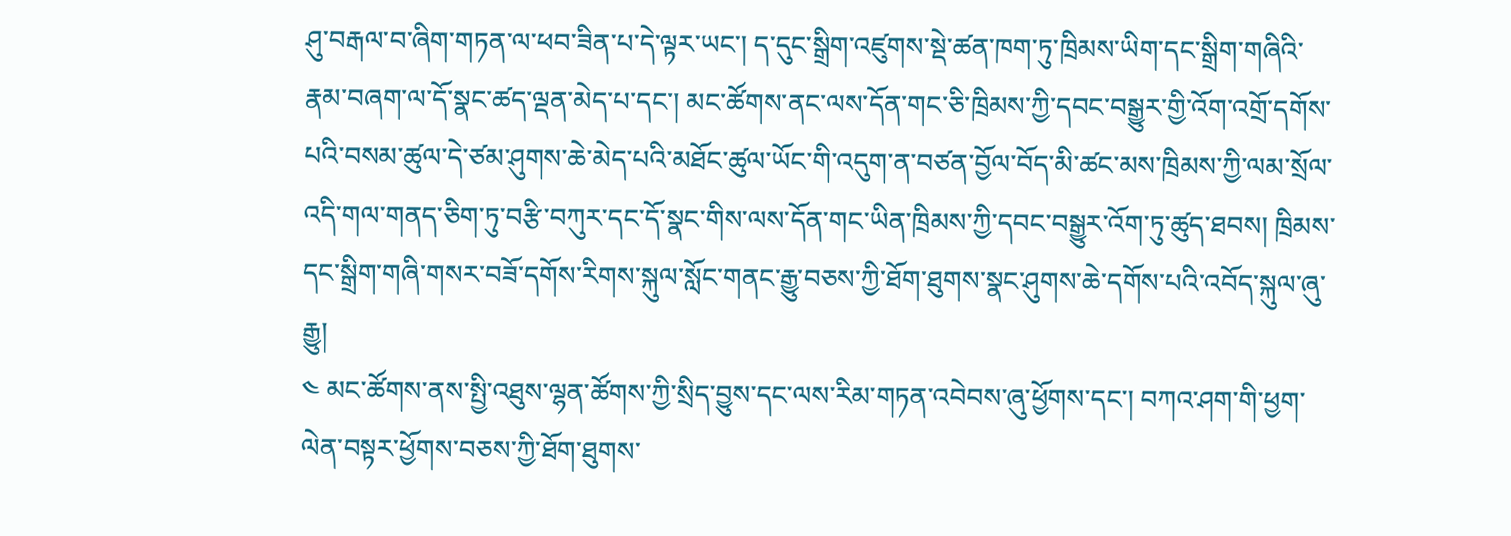ཤུ་བརྒལ་བ་ཞིག་གཏན་ལ་ཕབ་ཟིན་པ་དེ་ལྟར་ཡང་། ད་དུང་སྒྲིག་འཛུགས་སྡེ་ཚན་ཁག་ཏུ་ཁྲིམས་ཡིག་དང་སྒྲིག་གཞིའི་རྣམ་བཞག་ལ་དོ་སྣང་ཚད་ལྡན་མེད་པ་དང་། མང་ཚོགས་ནང་ལས་དོན་གང་ཅི་ཁྲིམས་ཀྱི་དབང་བསྒྱུར་གྱི་འོག་འགྲོ་དགོས་པའི་བསམ་ཚུལ་དེ་ཙམ་ཤུགས་ཆེ་མེད་པའི་མཐོང་ཚུལ་ཡོང་གི་འདུག་ན་བཙན་བྱོལ་བོད་མི་ཚང་མས་ཁྲིམས་ཀྱི་ལམ་སྲོལ་འདི་གལ་གནད་ཅིག་ཏུ་བརྩི་བཀུར་དང་དོ་སྣང་གིས་ལས་དོན་གང་ཡིན་ཁྲིམས་ཀྱི་དབང་བསྒྱུར་འོག་ཏུ་ཚུད་ཐབས། ཁྲིམས་དང་སྒྲིག་གཞི་གསར་བཟོ་དགོས་རིགས་སྐུལ་སློང་གནང་རྒྱུ་བཅས་ཀྱི་ཐོག་ཐུགས་སྣང་ཤུགས་ཆེ་དགོས་པའི་འབོད་སྐུལ་ཞུ་རྒྱུ།
༤ མང་ཚོགས་ནས་སྤྱི་འཐུས་ལྷན་ཚོགས་ཀྱི་སྲིད་བྱུས་དང་ལས་རིམ་གཏན་འབེབས་ཞུ་ཕྱོགས་དང་། བཀའ་ཤག་གི་ཕྱག་ལེན་བསྟར་ཕྱོགས་བཅས་ཀྱི་ཐོག་ཐུགས་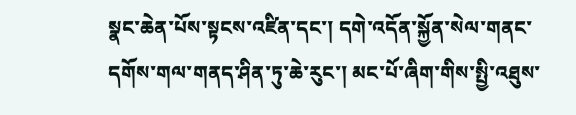སྣང་ཆེན་པོས་སྟངས་འཛིན་དང་། དགེ་འདོན་སྐྱོན་སེལ་གནང་དགོས་གལ་གནད་ཤིན་ཏུ་ཆེ་རུང་། མང་པོ་ཞིག་གིས་སྤྱི་འཐུས་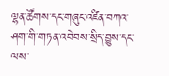ལྷན་ཚོགས་དང་གཞུང་འཛིན་བཀའ་ཤག་གི་གཏན་འབེབས་སྲིད་བྱུས་དང་ལས་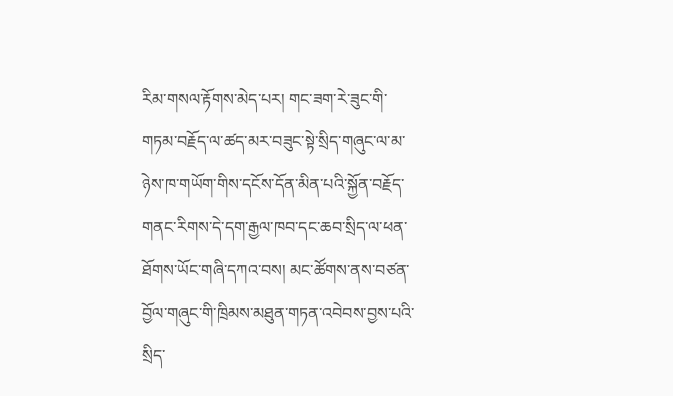རིམ་གསལ་རྟོགས་མེད་པར། གང་ཟག་རེ་ཟུང་གི་གཏམ་བརྗོད་ལ་ཚད་མར་བཟུང་སྟེ་སྲིད་གཞུང་ལ་མ་ཉེས་ཁ་གཡོག་གིས་དངོས་དོན་མིན་པའི་སྐྱོན་བརྗོད་གནང་རིགས་དེ་དག་རྒྱལ་ཁབ་དང་ཆབ་སྲིད་ལ་ཕན་ཐོགས་ཡོང་གཞི་དཀའ་བས། མང་ཚོགས་ནས་བཙན་བྱོལ་གཞུང་གི་ཁྲིམས་མཐུན་གཏན་འབེབས་བྱས་པའི་སྲིད་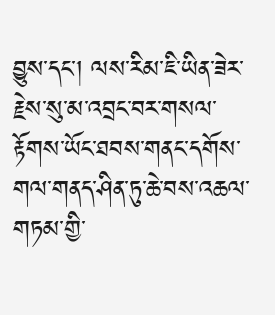བྱུས་དང་། ལས་རིམ་ཇི་ཡིན་ཟེར་རྗེས་སུ་མ་འབྲང་བར་གསལ་རྟོགས་ཡོང་ཐབས་གནང་དགོས་གལ་གནད་ཤིན་ཏུ་ཆེ་བས་འཆལ་གཏམ་གྱི་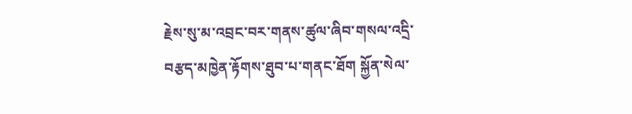རྗེས་སུ་མ་འབྲང་བར་གནས་ཚུལ་ཞིབ་གསལ་འདྲི་བརྩད་མཁྱེན་རྟོགས་ཐུབ་པ་གནང་ཐོག སྐྱོན་སེལ་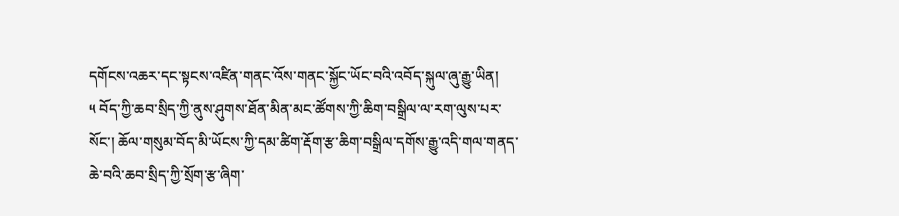དགོངས་འཆར་དང་སྟངས་འཛིན་གནང་འོས་གནང་སྐྱོང་ཡོང་བའི་འབོད་སྐུལ་ཞུ་རྒྱུ་ཡིན།
༥ བོད་ཀྱི་ཆབ་སྲིད་ཀྱི་ནུས་ཤུགས་ཐོན་མིན་མང་ཚོགས་ཀྱི་ཆིག་བསྒྲིལ་ལ་རག་ལུས་པར་སོང་། ཆོལ་གསུམ་བོད་མི་ཡོངས་ཀྱི་དམ་ཚིག་རྡོག་རྩ་ཆིག་བསྒྲིལ་དགོས་རྒྱུ་འདི་གལ་གནད་ཆེ་བའི་ཆབ་སྲིད་ཀྱི་སྲོག་རྩ་ཞིག་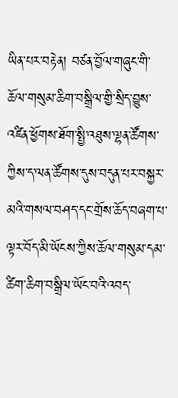ཡིན་པར་བརྟེན། བཙན་བྱོལ་གཞུང་གི་ཆོལ་གསུམ་ཆིག་བསྒྲིལ་གྱི་སྲིད་བྱུས་འཛིན་ཕྱོགས་ཐོག་སྤྱི་འཐུས་ལྷན་ཚོགས་ཀྱིས་ད་ལན་ཚོགས་དུས་བདུན་པར་བསྐྱར་མའི་གསལ་བཤད་དང་གྲོས་ཆོད་བཞག་པ་ལྟར་བོད་མི་ཡོངས་ཀྱིས་ཆོལ་གསུམ་དམ་ཚིག་ཆིག་བསྒྲིལ་ཡོང་བའི་འབད་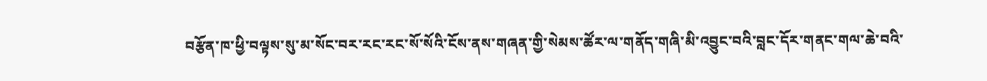བརྩོན་ཁ་ཕྱི་བལྟས་སུ་མ་སོང་བར་རང་རང་སོ་སོའི་ངོས་ནས་གཞན་གྱི་སེམས་ཚོར་ལ་གནོད་གཞི་མི་འབྱུང་བའི་བླང་དོར་གནང་གལ་ཆེ་བའི་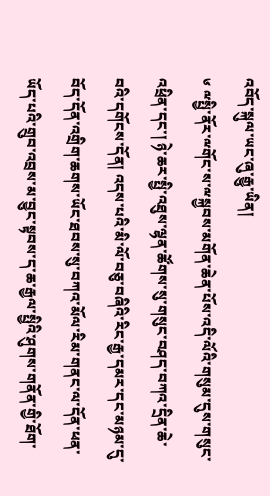འབོད་སྐུལ་ཡང་ཞུ་རྒྱུ་ཡིན།
༦ ྋསྤྱི་ནོར་ྋགོང་ས་ྋསྐྱབས་མགོན་ཆེན་པོས་འདི་ལོའི་གསུམ་དུས་གསུང་འཕྲིན་དང་། ཉེ་ཆར་སྤྱི་འཐུས་ལྷན་ཚོགས་སུ་གསུང་བཤད་བཀའ་དྲིན་ཆེ་བའི་དགོངས་དོན། འདས་པའི་མི་ལོ་བཅུ་བཞིའི་རིང་རྒྱ་དམར་དང་མཉམ་དུ་བོད་དོན་འགྲིག་ཆགས་ཡོང་ཐབས་སུ་བཀའ་མོལ་རིམ་གནང་ལ་དོན་ཕན་ཡོད་པའི་གྲུབ་འབྲས་མ་བྱུང་སྟབས་ད་ཆ་རྒྱལ་སྤྱིའི་ཤུགས་གནོན་གྱི་ཐོག་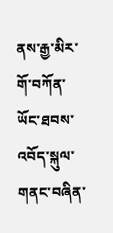ནས་རྒྱ་མིར་གོ་བཀོན་ཡོང་ཐབས་འབོད་སྐུལ་གནང་བཞིན་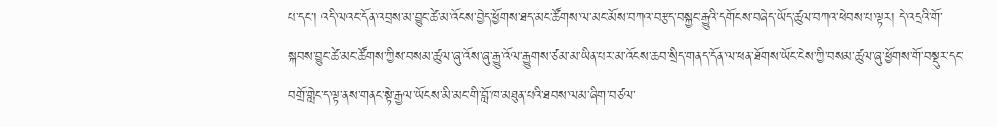པ་དང་། འདི་ལའང་དོན་འབྲས་མ་བྱུང་ཚེ་མ་འོངས་བྱེད་ཕྱོགས་ཐད་མང་ཚོགས་ལ་མང་མོས་བཀའ་བརྩད་བསྐྱང་རྒྱུའི་དགོངས་བཞེད་ཡོད་ཚུལ་བཀའ་ཕེབས་པ་ལྟར། དེ་འདྲའི་གོ་སྐབས་བྱུང་ཚེ་མང་ཚོགས་ཀྱིས་བསམ་ཚུལ་ཞུ་འོས་ཞུ་རྒྱུ་འོལ་རྒྱུགས་ཙམ་མ་ཡིན་པར་མ་འོངས་ཆབ་སྲིད་གནད་དོན་ལ་ཕན་ཐོགས་ཡོང་ངེས་ཀྱི་བསམ་ཚུལ་ཞུ་ཕྱོགས་གོ་བསྡུར་དང་བགྲོ་གླེང་ད་ལྟ་ནས་གནང་སྟེ་རྒྱལ་ཡོངས་མི་མང་གི་བློ་ཁ་མཐུན་པའི་ཐབས་ལམ་ཞིག་བཙལ་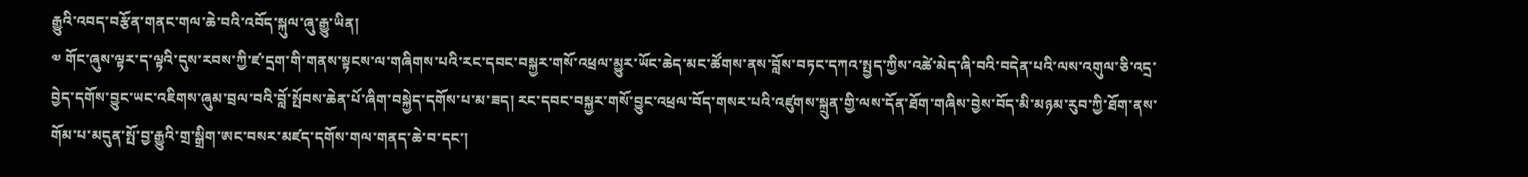རྒྱུའི་འབད་བརྩོན་གནང་གལ་ཆེ་བའི་འབོད་སྐུལ་ཞུ་རྒྱུ་ཡིན།
༧ གོང་ཞུས་ལྟར་ད་ལྟའི་དུས་རབས་ཀྱི་ཛ་དྲག་གི་གནས་སྟངས་ལ་གཞིགས་པའི་རང་དབང་བསྐྱར་གསོ་འཕྲལ་མྱུར་ཡོང་ཆེད་མང་ཚོགས་ནས་བློས་བཏང་དཀའ་སྤྱད་ཀྱིས་འཚེ་མེད་ཞི་བའི་བདེན་པའི་ལས་འགུལ་ཅི་འདྲ་བྱེད་དགོས་བྱུང་ཡང་འཇིགས་ཞུམ་བྲལ་བའི་བློ་སྤོབས་ཆེན་པོ་ཞིག་བསྐྱེད་དགོས་པ་མ་ཟད། རང་དབང་བསྐྱར་གསོ་བྱུང་འཕྲལ་བོད་གསར་པའི་འཛུགས་སྐྲུན་གྱི་ལས་དོན་ཐོག་གཞིས་བྱེས་བོད་མི་མཉམ་རུབ་ཀྱི་ཐོག་ནས་གོམ་པ་མདུན་སྤོ་བྱ་རྒྱུའི་གྲ་སྒྲིག་ཨང་བསར་མཛད་དགོས་གལ་གནད་ཆེ་བ་དང་།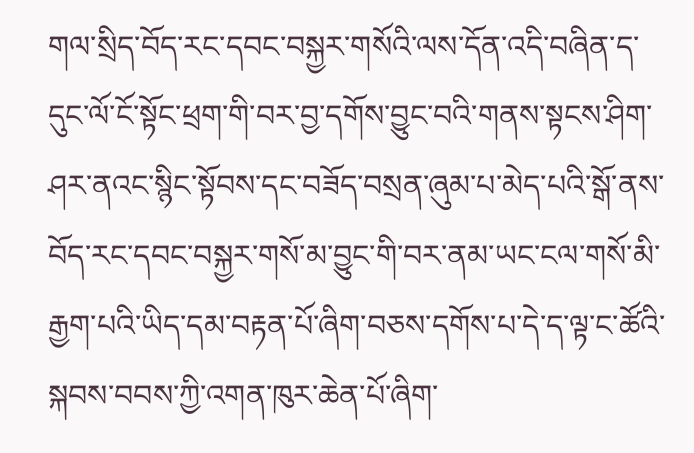གལ་སྲིད་བོད་རང་དབང་བསྐྱར་གསོའི་ལས་དོན་འདི་བཞིན་ད་དུང་ལོ་ངོ་སྟོང་ཕྲག་གི་བར་བྱ་དགོས་བྱུང་བའི་གནས་སྟངས་ཤིག་ཤར་ནའང་སྙིང་སྟོབས་དང་བཟོད་བསྲན་ཞུམ་པ་མེད་པའི་སྒོ་ནས་བོད་རང་དབང་བསྐྱར་གསོ་མ་བྱུང་གི་བར་ནམ་ཡང་ངལ་གསོ་མི་རྒྱག་པའི་ཡིད་དམ་བརྟན་པོ་ཞིག་བཅས་དགོས་པ་དེ་ད་ལྟ་ང་ཚོའི་སྐབས་བབས་ཀྱི་འགན་ཁུར་ཆེན་པོ་ཞིག་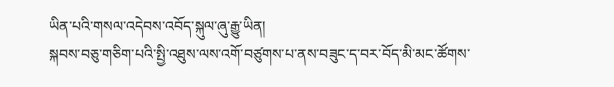ཡིན་པའི་གསལ་འདེབས་འབོད་སྐུལ་ཞུ་རྒྱུ་ཡིན།
སྐབས་བཅུ་གཅིག་པའི་སྤྱི་འཐུས་ལས་འགོ་བཙུགས་པ་ནས་བཟུང་ད་བར་བོད་མི་མང་ཚོགས་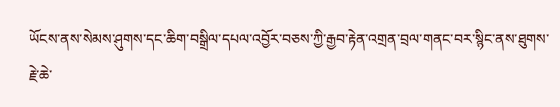ཡོངས་ནས་སེམས་ཤུགས་དང་ཆིག་བསྒྲིལ་དཔལ་འབྱོར་བཅས་ཀྱི་རྒྱབ་རྟེན་འགྲན་བྲལ་གནང་བར་སྙིང་ནས་ཐུགས་རྗེ་ཆེ་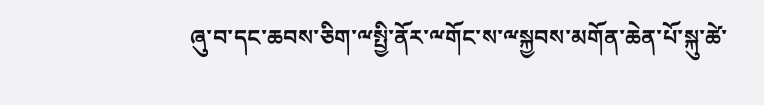ཞུ་བ་དང་ཆབས་ཅིག་ྋསྤྱི་ནོར་ྋགོང་ས་ྋསྐྱབས་མགོན་ཆེན་པོ་སྐུ་ཚེ་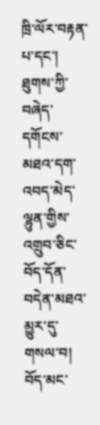ཁྲི་ལོར་བརྟན་པ་དང་། ཐུགས་ཀྱི་བཞེད་དགོངས་མཐའ་དག་འབད་མེད་ལྷུན་གྱིས་འགྲུབ་ཅིང་བོད་དོན་བདེན་མཐའ་མྱུར་དུ་གསལ་བ། བོད་མང་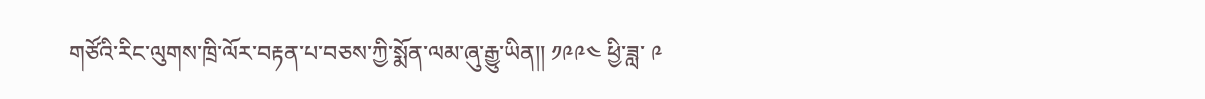གཙོའི་རིང་ལུགས་ཁྲི་ལོར་བརྟན་པ་བཅས་ཀྱི་སྨོན་ལམ་ཞུ་རྒྱུ་ཡིན།། ༡༩༩༤ ཕྱི་ཟླ་ ༩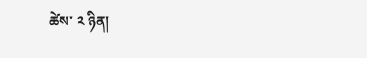ཚེས་ ༢ ཉིན།